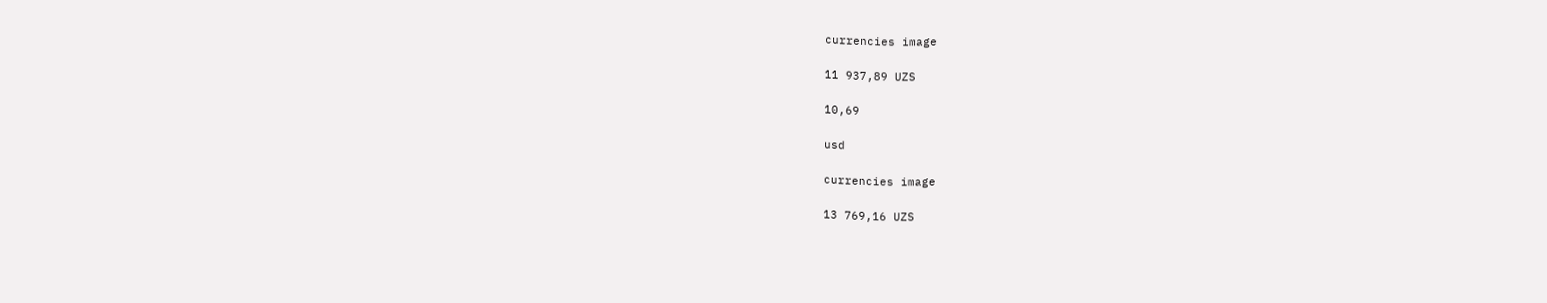currencies image

11 937,89 UZS

10,69

usd

currencies image

13 769,16 UZS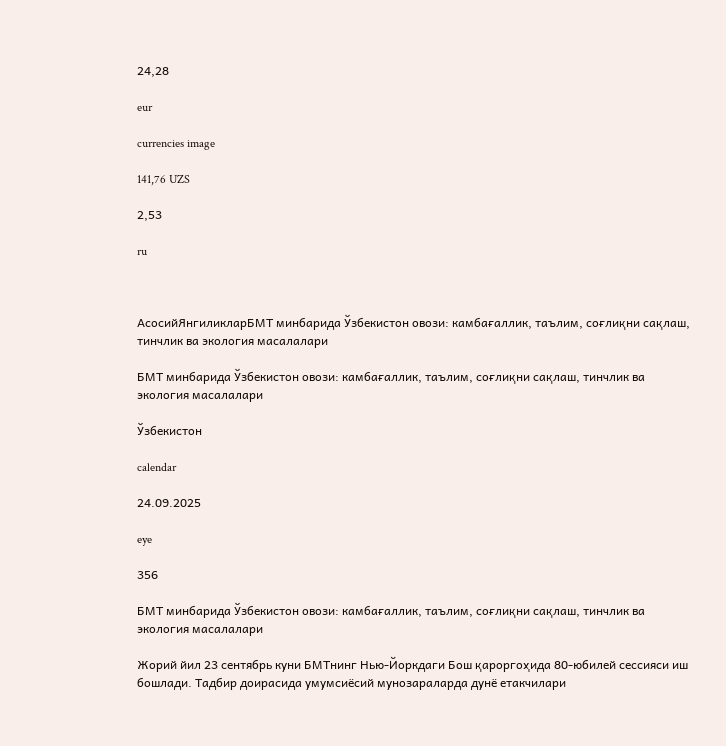24,28

eur

currencies image

141,76 UZS

2,53

ru



АсосийЯнгиликларБМТ минбарида Ўзбекистон овози: камбағаллик, таълим, соғлиқни сақлаш, тинчлик ва экология масалалари

БМТ минбарида Ўзбекистон овози: камбағаллик, таълим, соғлиқни сақлаш, тинчлик ва экология масалалари

Ўзбекистон

calendar

24.09.2025

eye

356

БМТ минбарида Ўзбекистон овози: камбағаллик, таълим, соғлиқни сақлаш, тинчлик ва экология масалалари

Жорий йил 23 сентябрь куни БМТнинг Нью-Йоркдаги Бош қароргоҳида 80-юбилей сессияси иш бошлади. Тадбир доирасида умумсиёсий мунозараларда дунё етакчилари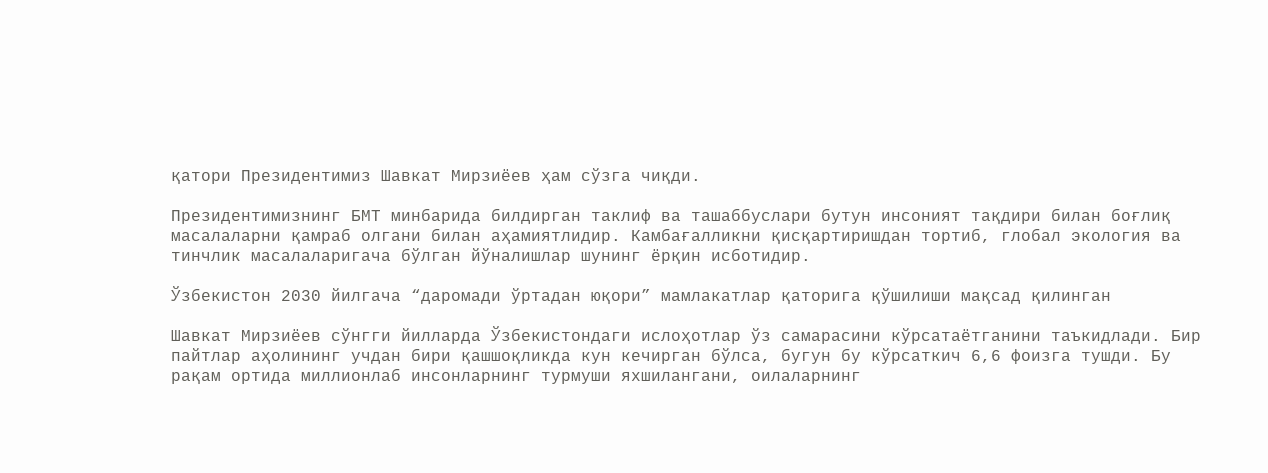қатори Президентимиз Шавкат Мирзиёев ҳам сўзга чиқди.

Президентимизнинг БМТ минбарида билдирган таклиф ва ташаббуслари бутун инсоният тақдири билан боғлиқ масалаларни қамраб олгани билан аҳамиятлидир. Камбағалликни қисқартиришдан тортиб, глобал экология ва тинчлик масалаларигача бўлган йўналишлар шунинг ёрқин исботидир.

Ўзбекистон 2030 йилгача “даромади ўртадан юқори” мамлакатлар қаторига қўшилиши мақсад қилинган

Шавкат Мирзиёев сўнгги йилларда Ўзбекистондаги ислоҳотлар ўз самарасини кўрсатаётганини таъкидлади. Бир пайтлар аҳолининг учдан бири қашшоқликда кун кечирган бўлса, бугун бу кўрсаткич 6,6 фоизга тушди. Бу рақам ортида миллионлаб инсонларнинг турмуши яхшилангани, оилаларнинг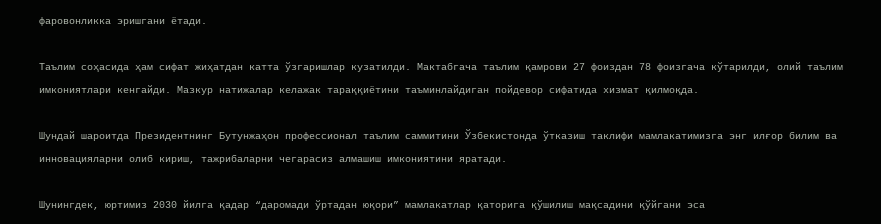фаровонликка эришгани ётади.

Таълим соҳасида ҳам сифат жиҳатдан катта ўзгаришлар кузатилди. Мактабгача таълим қамрови 27 фоиздан 78 фоизгача кўтарилди, олий таълим имкониятлари кенгайди. Мазкур натижалар келажак тараққиётини таъминлайдиган пойдевор сифатида хизмат қилмоқда.

Шундай шароитда Президентнинг Бутунжаҳон профессионал таълим саммитини Ўзбекистонда ўтказиш таклифи мамлакатимизга энг илғор билим ва инновацияларни олиб кириш, тажрибаларни чегарасиз алмашиш имкониятини яратади.

Шунингдек, юртимиз 2030 йилга қадар “даромади ўртадан юқори” мамлакатлар қаторига қўшилиш мақсадини қўйгани эса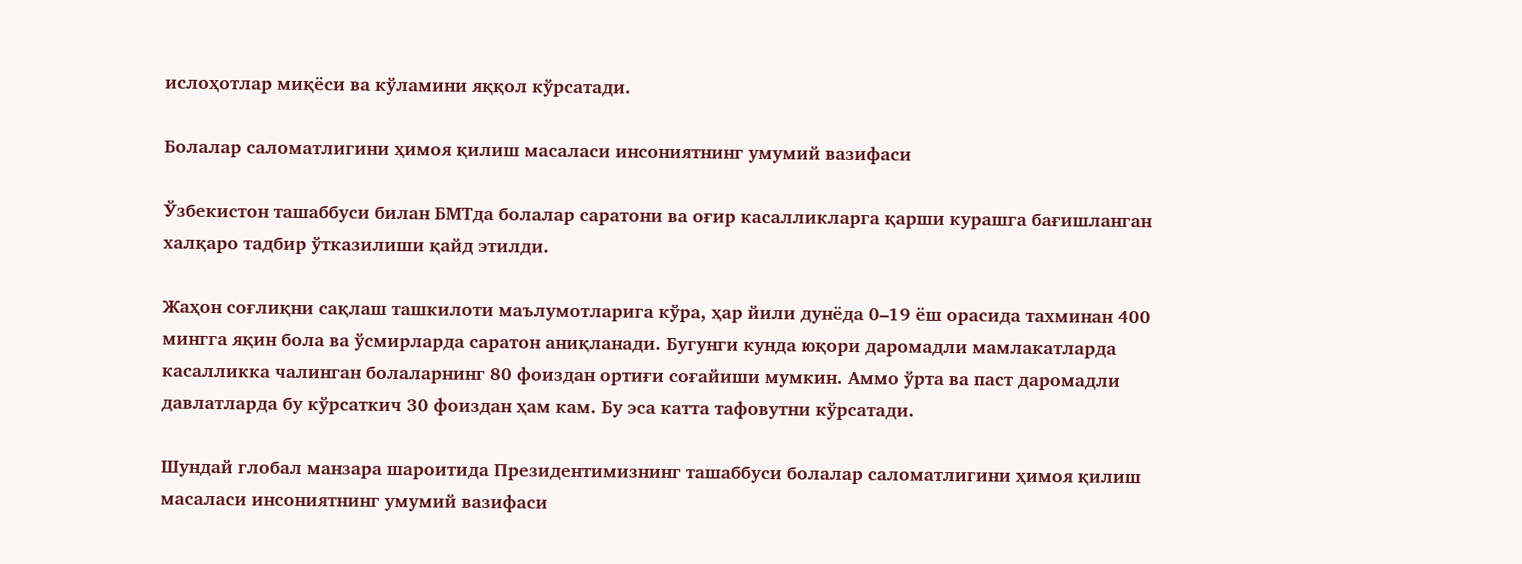ислоҳотлар миқёси ва кўламини яққол кўрсатади.

Болалар саломатлигини ҳимоя қилиш масаласи инсониятнинг умумий вазифаси

Ўзбекистон ташаббуси билан БМТда болалар саратони ва оғир касалликларга қарши курашга бағишланган халқаро тадбир ўтказилиши қайд этилди.

Жаҳон соғлиқни сақлаш ташкилоти маълумотларига кўра, ҳар йили дунёда 0–19 ёш орасида тахминан 400 мингга яқин бола ва ўсмирларда саратон аниқланади. Бугунги кунда юқори даромадли мамлакатларда касалликка чалинган болаларнинг 80 фоиздан ортиғи соғайиши мумкин. Аммо ўрта ва паст даромадли давлатларда бу кўрсаткич 30 фоиздан ҳам кам. Бу эса катта тафовутни кўрсатади.

Шундай глобал манзара шароитида Президентимизнинг ташаббуси болалар саломатлигини ҳимоя қилиш масаласи инсониятнинг умумий вазифаси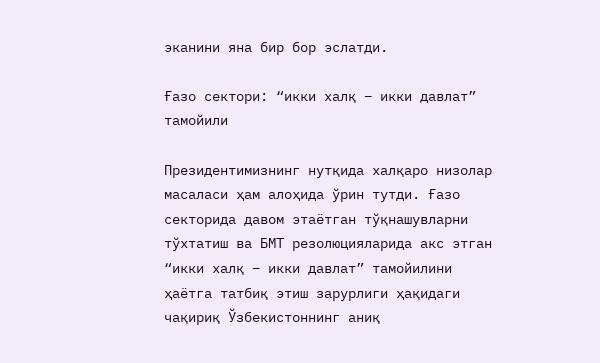эканини яна бир бор эслатди.

Ғазо сектори: “икки халқ – икки давлат” тамойили

Президентимизнинг нутқида халқаро низолар масаласи ҳам алоҳида ўрин тутди. Ғазо секторида давом этаётган тўқнашувларни тўхтатиш ва БМТ резолюцияларида акс этган “икки халқ – икки давлат” тамойилини ҳаётга татбиқ этиш зарурлиги ҳақидаги чақириқ Ўзбекистоннинг аниқ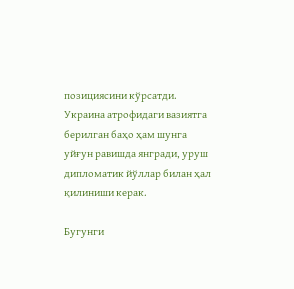позициясини кўрсатди. Украина атрофидаги вазиятга берилган баҳо ҳам шунга уйғун равишда янгради, уруш дипломатик йўллар билан ҳал қилиниши керак.

Бугунги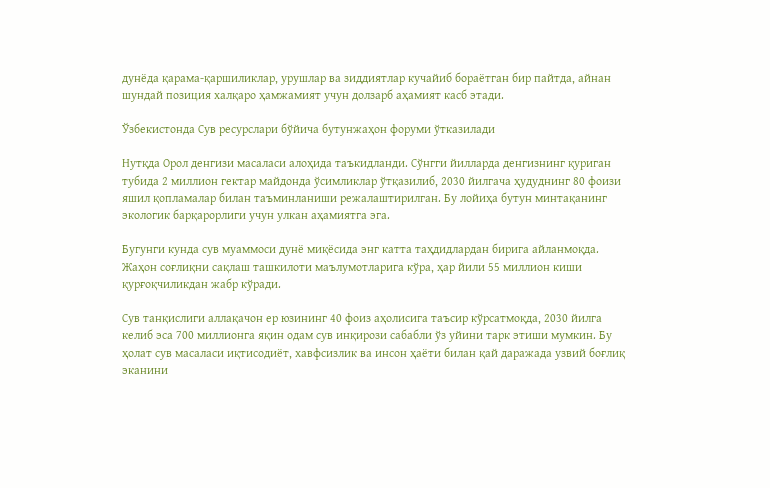дунёда қарама-қаршиликлар, урушлар ва зиддиятлар кучайиб бораётган бир пайтда, айнан шундай позиция халқаро ҳамжамият учун долзарб аҳамият касб этади.

Ўзбекистонда Сув ресурслари бўйича бутунжаҳон форуми ўтказилади

Нутқда Орол денгизи масаласи алоҳида таъкидланди. Сўнгги йилларда денгизнинг қуриган тубида 2 миллион гектар майдонда ўсимликлар ўтқазилиб, 2030 йилгача ҳудуднинг 80 фоизи яшил қопламалар билан таъминланиши режалаштирилган. Бу лойиҳа бутун минтақанинг экологик барқарорлиги учун улкан аҳамиятга эга.

Бугунги кунда сув муаммоси дунё миқёсида энг катта таҳдидлардан бирига айланмоқда. Жаҳон соғлиқни сақлаш ташкилоти маълумотларига кўра, ҳар йили 55 миллион киши қурғоқчиликдан жабр кўради.

Сув танқислиги аллақачон ер юзининг 40 фоиз аҳолисига таъсир кўрсатмоқда, 2030 йилга келиб эса 700 миллионга яқин одам сув инқирози сабабли ўз уйини тарк этиши мумкин. Бу ҳолат сув масаласи иқтисодиёт, хавфсизлик ва инсон ҳаёти билан қай даражада узвий боғлиқ эканини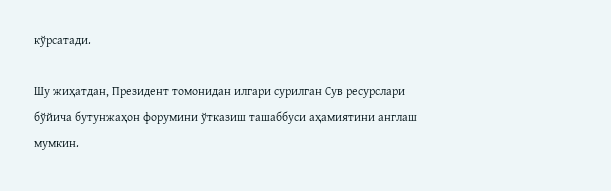кўрсатади.

Шу жиҳатдан, Президент томонидан илгари сурилган Сув ресурслари бўйича бутунжаҳон форумини ўтказиш ташаббуси аҳамиятини англаш мумкин.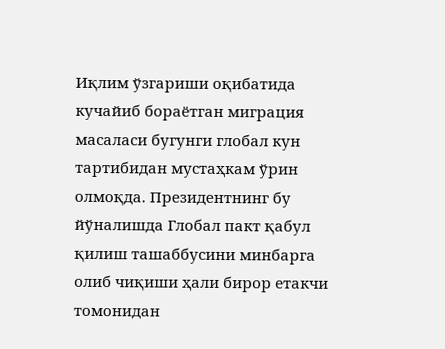Иқлим ўзгариши оқибатида кучайиб бораётган миграция масаласи бугунги глобал кун тартибидан мустаҳкам ўрин олмоқда. Президентнинг бу йўналишда Глобал пакт қабул қилиш ташаббусини минбарга олиб чиқиши ҳали бирор етакчи томонидан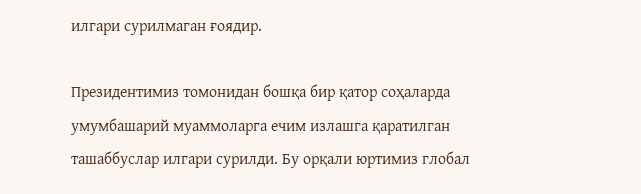илгари сурилмаган ғоядир.

Президентимиз томонидан бошқа бир қатор соҳаларда умумбашарий муаммоларга ечим излашга қаратилган ташаббуслар илгари сурилди. Бу орқали юртимиз глобал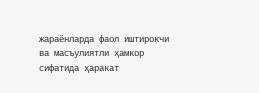жараёнларда фаол иштирокчи ва масъулиятли ҳамкор сифатида ҳаракат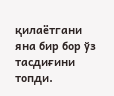қилаётгани яна бир бор ўз тасдиғини топди.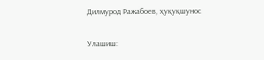Дилмурод Ражабоев, ҳуқуқшунос

Улашиш: